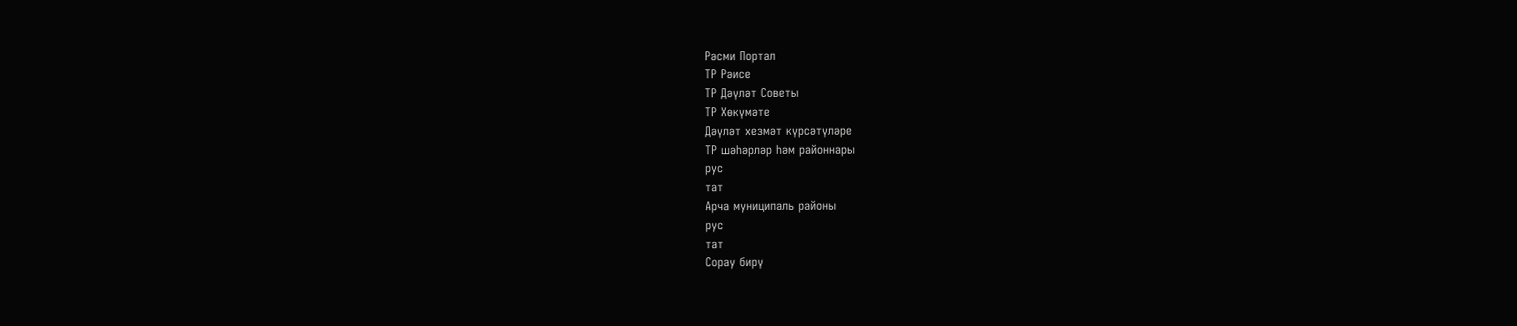Рәсми Портал
ТР Рәисе
ТР Дәүләт Советы
ТР Хөкүмәте
Дәүләт хезмәт күрсәтүләре
ТР шәһәрләр һәм районнары
рус
тат
Арча муниципаль районы
рус
тат
Сорау бирү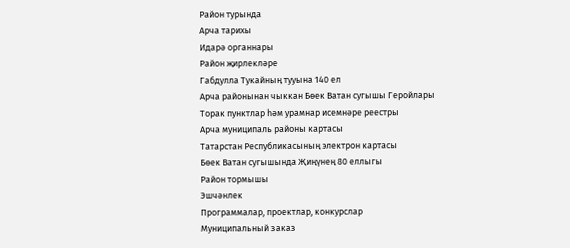Район турында
Арча тарихы
Идарә органнары
Район җирлекләре
Габдулла Тукайның тууына 140 ел
Арча районынан чыккан Бөек Ватан сугышы Геройлары
Торак пунктлар һәм урамнар исемнәре реестры
Арча муниципаль районы картасы
Татарстан Республикасының электрон картасы
Бөек Ватан сугышында Җиңүнең 80 еллыгы
Район тормышы
Эшчәнлек
Программалар, проектлар, конкурслар
Муниципальный заказ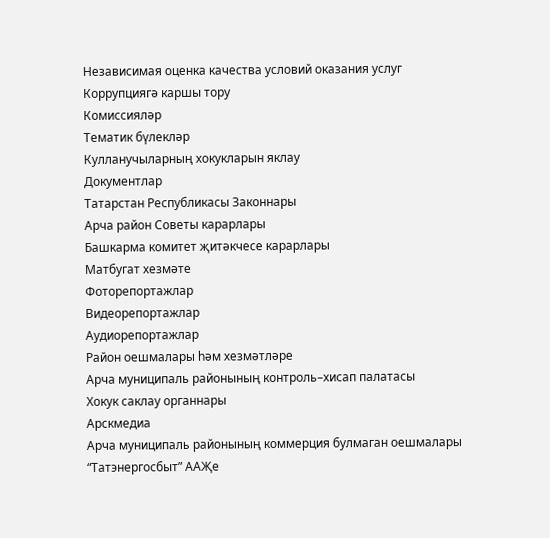Независимая оценка качества условий оказания услуг
Коррупциягә каршы тору
Комиссияләр
Тематик бүлекләр
Кулланучыларның хокукларын яклау
Документлар
Татарстан Республикасы Законнары
Арча район Советы карарлары
Башкарма комитет җитәкчесе карарлары
Матбугат хезмәте
Фоторепортажлар
Видеорепортажлар
Аудиорепортажлар
Район оешмалары һәм хезмәтләре
Арча муниципаль районының контроль–хисап палатасы
Хокук саклау органнары
Арскмедиа
Арча муниципаль районының коммерция булмаган оешмалары
“Татэнергосбыт” ААҖе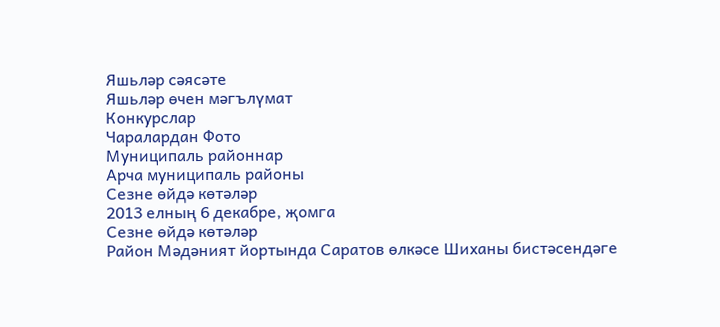Яшьләр сәясәте
Яшьләр өчен мәгълүмат
Конкурслар
Чаралардан Фото
Муниципаль районнар
Арча муниципаль районы
Сезне өйдә көтәләр
2013 елның 6 декабре, җомга
Сезне өйдә көтәләр
Район Мәдәният йортында Саратов өлкәсе Шиханы бистәсендәге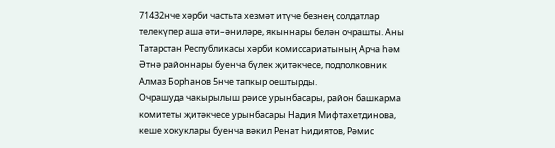71432нче хәрби частьта хезмәт итүче безнең солдатлар телекүпер аша әти–әниләре, якыннары белән очрашты. Аны Татарстан Республикасы хәрби комиссариатының Арча һәм Әтнә районнары буенча бүлек җитәкчесе, подполковник Алмаз Борһанов 5нче тапкыр оештырды.
Очрашуда чакырылыш рәисе урынбасары, район башкарма комитеты җитәкчесе урынбасары Надия Мифтахетдинова, кеше хокуклары буенча вәкил Ренат Һидиятов, Рәмис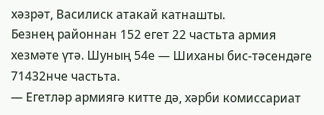хәзрәт, Василиск атакай катнашты.
Безнең районнан 152 егет 22 частьта армия хезмәте үтә. Шуның 54е — Шиханы бис-тәсендәге 71432нче частьта.
— Егетләр армиягә китте дә, хәрби комиссариат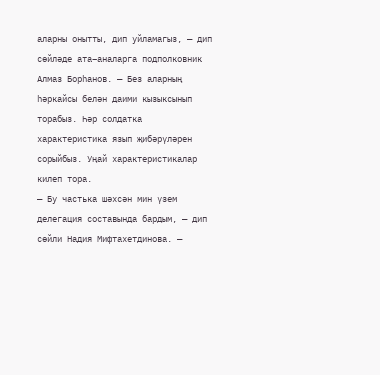аларны онытты, дип уйламагыз, — дип сөйләде ата–аналарга подполковник Алмаз Борһанов. — Без аларның һәркайсы белән даими кызыксынып торабыз. Һәр солдатка характеристика язып җибәрүләрен сорыйбыз. Уңай характеристикалар килеп тора.
— Бу частька шәхсән мин үзем делегация составында бардым, — дип сөйли Надия Мифтахетдинова. —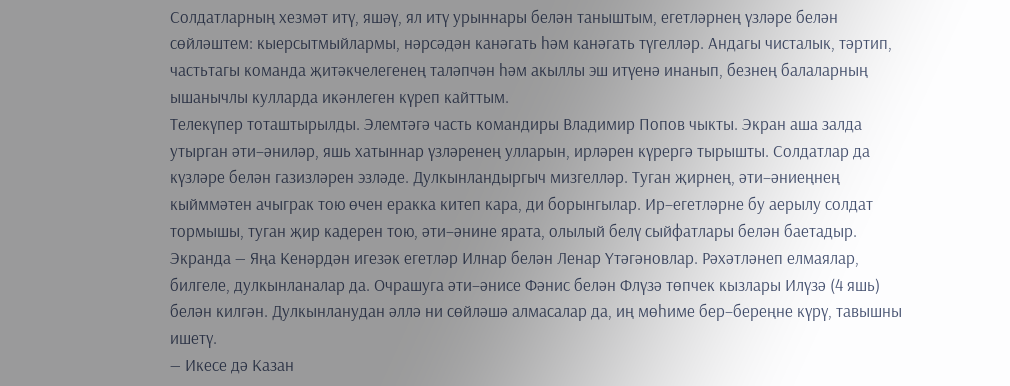Солдатларның хезмәт итү, яшәү, ял итү урыннары белән таныштым, егетләрнең үзләре белән сөйләштем: кыерсытмыйлармы, нәрсәдән канәгать һәм канәгать түгелләр. Андагы чисталык, тәртип, частьтагы команда җитәкчелегенең таләпчән һәм акыллы эш итүенә инанып, безнең балаларның ышанычлы кулларда икәнлеген күреп кайттым.
Телекүпер тоташтырылды. Элемтәгә часть командиры Владимир Попов чыкты. Экран аша залда утырган әти–әниләр, яшь хатыннар үзләренең улларын, ирләрен күрергә тырышты. Солдатлар да күзләре белән газизләрен эзләде. Дулкынландыргыч мизгелләр. Туган җирнең, әти–әниеңнең кыйммәтен ачыграк тою өчен еракка китеп кара, ди борынгылар. Ир–егетләрне бу аерылу солдат тормышы, туган җир кадерен тою, әти–әнине ярата, олылый белү сыйфатлары белән баетадыр.
Экранда — Яңа Кенәрдән игезәк егетләр Илнар белән Ленар Үтәгәновлар. Рәхәтләнеп елмаялар, билгеле, дулкынланалар да. Очрашуга әти–әнисе Фәнис белән Флүзә төпчек кызлары Илүзә (4 яшь) белән килгән. Дулкынланудан әллә ни сөйләшә алмасалар да, иң мөһиме бер–береңне күрү, тавышны ишетү.
— Икесе дә Казан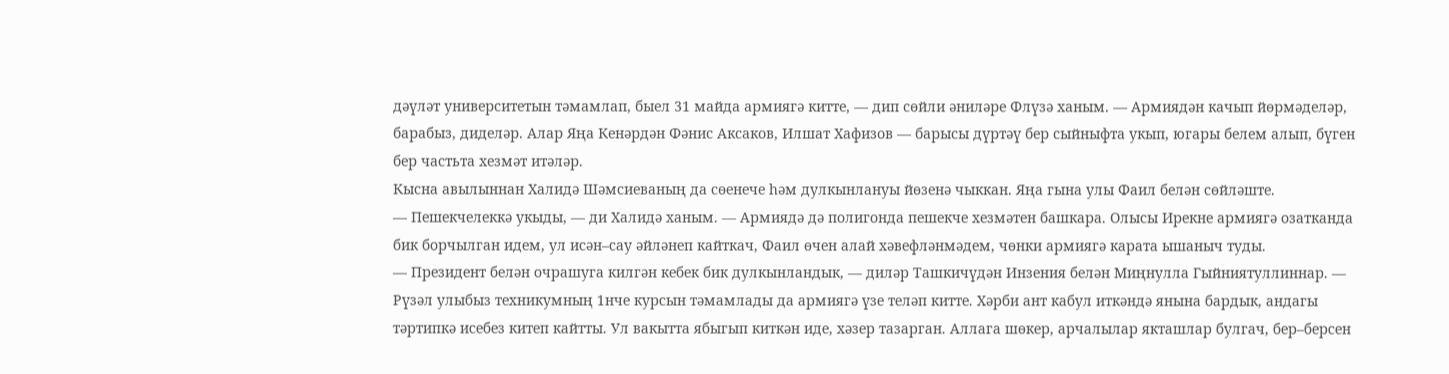дәүләт университетын тәмамлап, быел 31 майда армиягә китте, — дип сөйли әниләре Флүзә ханым. — Армиядән качып йөрмәделәр, барабыз, диделәр. Алар Яңа Кенәрдән Фәнис Аксаков, Илшат Хафизов — барысы дүртәү бер сыйныфта укып, югары белем алып, бүген бер частьта хезмәт итәләр.
Кысна авылыннан Халидә Шәмсиеваның да сөенече һәм дулкынлануы йөзенә чыккан. Яңа гына улы Фаил белән сөйләште.
— Пешекчелеккә укыды, — ди Халидә ханым. — Армиядә дә полигонда пешекче хезмәтен башкара. Олысы Ирекне армиягә озатканда бик борчылган идем, ул исән–сау әйләнеп кайткач, Фаил өчен алай хәвефләнмәдем, чөнки армиягә карата ышаныч туды.
— Президент белән очрашуга килгән кебек бик дулкынландык, — диләр Ташкичүдән Инзения белән Миңнулла Гыйниятуллиннар. — Рүзәл улыбыз техникумның 1нче курсын тәмамлады да армиягә үзе теләп китте. Хәрби ант кабул иткәндә янына бардык, андагы тәртипкә исебез китеп кайтты. Ул вакытта ябыгып киткән иде, хәзер тазарган. Аллага шөкер, арчалылар якташлар булгач, бер–берсен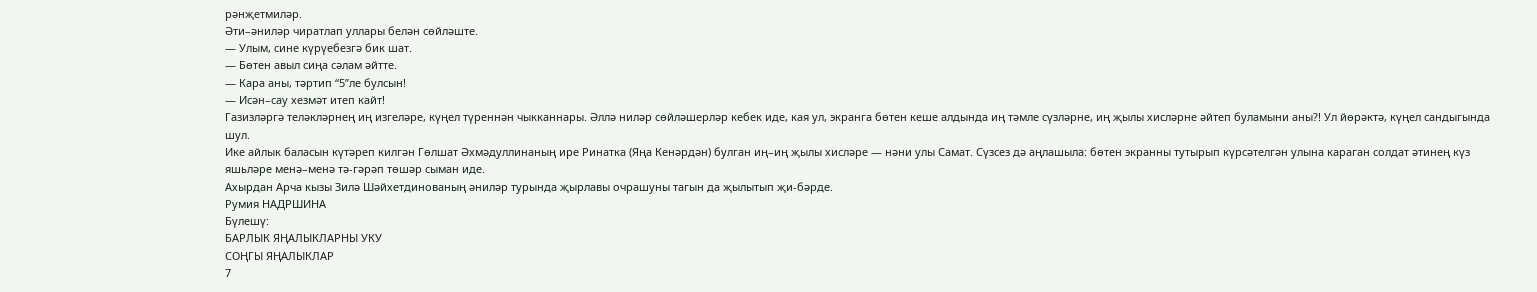рәнҗетмиләр.
Әти–әниләр чиратлап уллары белән сөйләште.
— Улым, сине күрүебезгә бик шат.
— Бөтен авыл сиңа сәлам әйтте.
— Кара аны, тәртип “5”ле булсын!
— Исән–сау хезмәт итеп кайт!
Газизләргә теләкләрнең иң изгеләре, күңел түреннән чыкканнары. Әллә ниләр сөйләшерләр кебек иде, кая ул, экранга бөтен кеше алдында иң тәмле сүзләрне, иң җылы хисләрне әйтеп буламыни аны?! Ул йөрәктә, күңел сандыгында шул.
Ике айлык баласын күтәреп килгән Гөлшат Әхмәдуллинаның ире Ринатка (Яңа Кенәрдән) булган иң–иң җылы хисләре — нәни улы Самат. Сүзсез дә аңлашыла: бөтен экранны тутырып күрсәтелгән улына караган солдат әтинең күз яшьләре менә–менә тә-гәрәп төшәр сыман иде.
Ахырдан Арча кызы Зилә Шәйхетдинованың әниләр турында җырлавы очрашуны тагын да җылытып җи-бәрде.
Румия НАДРШИНА
Бүлешү:
БАРЛЫК ЯҢАЛЫКЛАРНЫ УКУ
СОҢГЫ ЯҢАЛЫКЛАР
7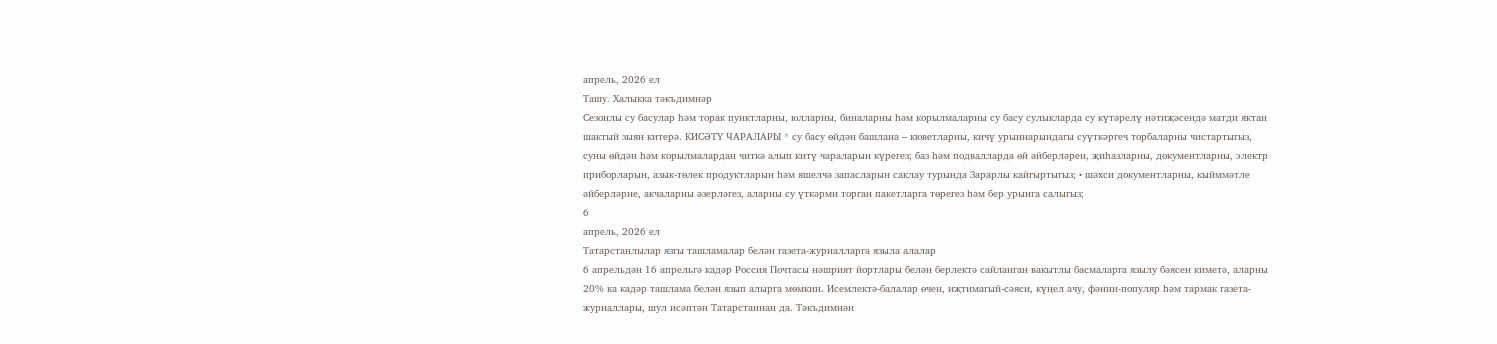апрель, 2026 ел
Ташу. Халыкка тәкъдимнәр
Сезонлы су басулар һәм торак пунктларны, юлларны, биналарны һәм корылмаларны су басу сулыкларда су күтәрелү нәтиҗәсендә матди яктан шактый зыян китерә. КИСӘТҮ ЧАРАЛАРЫ * су басу өйдән башлана – кюветларны, кичү урыннарындагы суүткәргеч торбаларны чистартыгыз, суны өйдән һәм корылмалардан читкә алып китү чараларын күрегез; баз һәм подвалларда өй әйберләрен, җиһазларны, документларны, электр приборларын, азык-төлек продуктларын һәм яшелчә запасларын саклау турында Зарарлы кайгыртыгыз; • шәхси документларны, кыйммәтле әйберләрне, акчаларны әзерләгез, аларны су үткәрми торган пакетларга төрегез һәм бер урынга салыгыз;
6
апрель, 2026 ел
Татарстанлылар язгы ташламалар белән газета-журналларга языла алалар
6 апрельдән 16 апрельгә кадәр Россия Почтасы нәшрият йортлары белән берлектә сайланган вакытлы басмаларга язылу бәясен киметә, аларны 20% ка кадәр ташлама белән язып алырга мөмкин. Исемлектә-балалар өчен, иҗтимагый-сәяси, күңел ачу, фәнни-популяр һәм тармак газета-журналлары, шул исәптән Татарстаннан да. Тәкъдимнән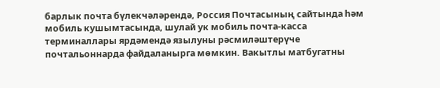барлык почта бүлекчәләрендә, Россия Почтасының сайтында һәм мобиль кушымтасында, шулай ук мобиль почта-касса терминаллары ярдәмендә язылуны рәсмиләштерүче почтальоннарда файдаланырга мөмкин. Вакытлы матбугатны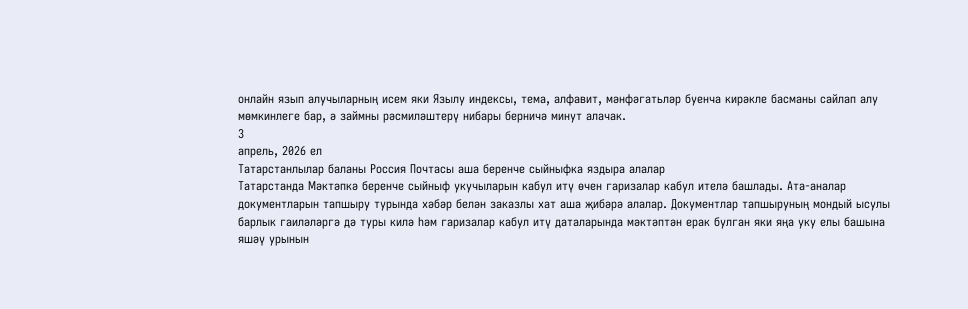онлайн язып алучыларның исем яки Язылу индексы, тема, алфавит, мәнфәгатьләр буенча кирәкле басманы сайлап алу мөмкинлеге бар, ә займны рәсмиләштерү нибары берничә минут алачак.
3
апрель, 2026 ел
Татарстанлылар баланы Россия Почтасы аша беренче сыйныфка яздыра алалар
Татарстанда Мәктәпкә беренче сыйныф укучыларын кабул итү өчен гаризалар кабул ителә башлады. Ата-аналар документларын тапшыру турында хәбәр белән заказлы хат аша җибәрә алалар. Документлар тапшыруның мондый ысулы барлык гаиләләргә дә туры килә һәм гаризалар кабул итү даталарында мәктәптән ерак булган яки яңа уку елы башына яшәү урынын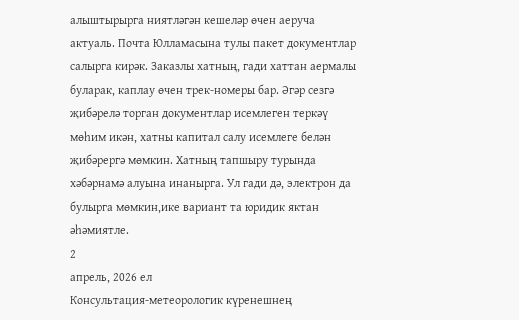алыштырырга ниятләгән кешеләр өчен аеруча актуаль. Почта Юлламасына тулы пакет документлар салырга кирәк. Заказлы хатның, гади хаттан аермалы буларак, каплау өчен трек-номеры бар. Әгәр сезгә җибәрелә торган документлар исемлеген теркәү мөһим икән, хатны капитал салу исемлеге белән җибәрергә мөмкин. Хатның тапшыру турында хәбәрнамә алуына инанырга. Ул гади дә, электрон да булырга мөмкин,ике вариант та юридик яктан әһәмиятле.
2
апрель, 2026 ел
Консультация-метеорологик күренешнең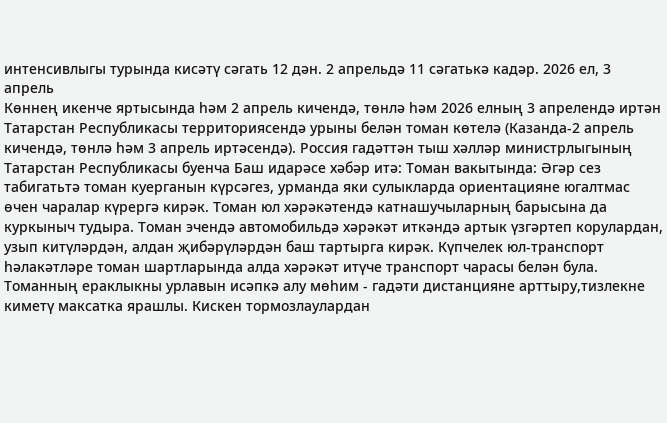интенсивлыгы турында кисәтү сәгать 12 дән. 2 апрельдә 11 сәгатькә кадәр. 2026 ел, 3 апрель
Көннең икенче яртысында һәм 2 апрель кичендә, төнлә һәм 2026 елның 3 апрелендә иртән Татарстан Республикасы территориясендә урыны белән томан көтелә (Казанда-2 апрель кичендә, төнлә һәм 3 апрель иртәсендә). Россия гадәттән тыш хәлләр министрлыгының Татарстан Республикасы буенча Баш идарәсе хәбәр итә: Томан вакытында: Әгәр сез табигатьтә томан куерганын күрсәгез, урманда яки сулыкларда ориентацияне югалтмас өчен чаралар күрергә кирәк. Томан юл хәрәкәтендә катнашучыларның барысына да куркыныч тудыра. Томан эчендә автомобильдә хәрәкәт иткәндә артык үзгәртеп корулардан, узып китүләрдән, алдан җибәрүләрдән баш тартырга кирәк. Күпчелек юл-транспорт һәлакәтләре томан шартларында алда хәрәкәт итүче транспорт чарасы белән була. Томанның ераклыкны урлавын исәпкә алу мөһим - гадәти дистанцияне арттыру,тизлекне киметү максатка ярашлы. Кискен тормозлаулардан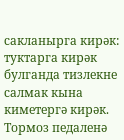сакланырга кирәк: туктарга кирәк булганда тизлекне салмак кына киметергә кирәк. Тормоз педаленә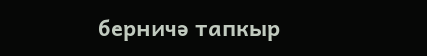берничә тапкыр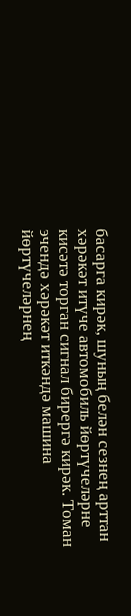басарга кирәк, шуның белән сезнең арттан хәрәкәт итүче автомобиль йөртүчеләрне кисәтә торган сигнал бирергә кирәк. Томан эчендә хәрәкәт иткәндә машина йөртүчеләрнең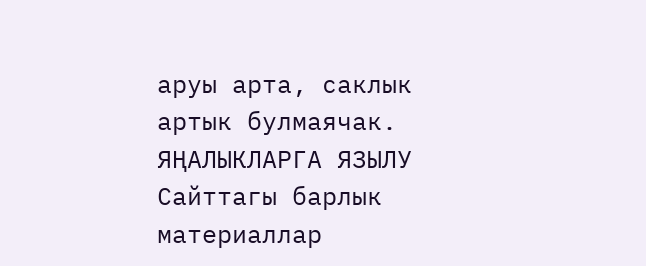аруы арта, саклык артык булмаячак.
ЯҢАЛЫКЛАРГА ЯЗЫЛУ
Сайттагы барлык материаллар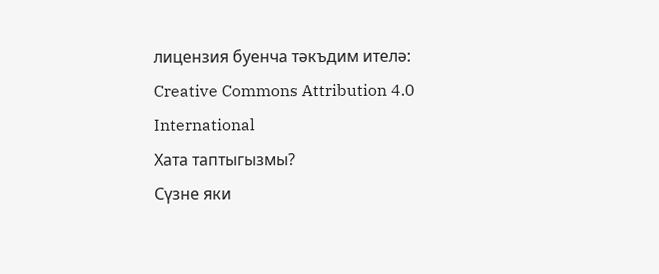лицензия буенча тәкъдим ителә:
Creative Commons Attribution 4.0 International
Хата таптыгызмы?
Сүзне яки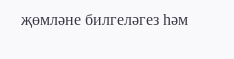җөмләне билгеләгез һәм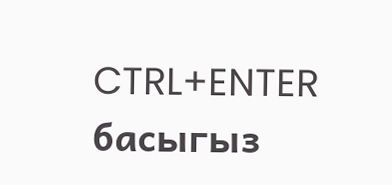CTRL+ENTER басыгыз